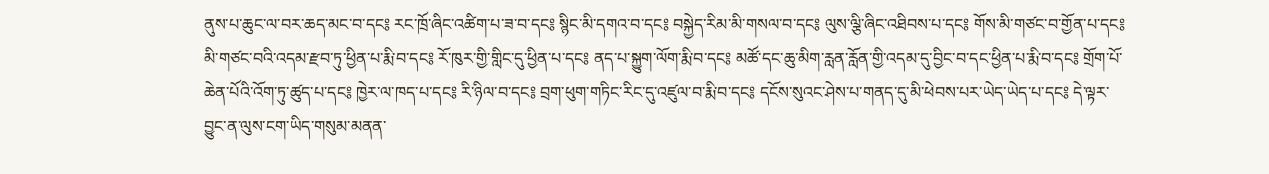ནུས་པ་ཆུང་ལ་བར་ཆད་མང་བ་དང༔ རང་ཁྲོ་ཞིང་འཚིག་པ་ཟ་བ་དང༔ སྙིང་མི་དགའ་བ་དང༔ བསྐྱེད་རིམ་མི་གསལ་བ་དང༔ ལུས་ལྕི་ཞིང་འཐིབས་པ་དང༔ གོས་མི་གཙང་བ་གྱོན་པ་དང༔ མི་གཙང་བའི་འདམ་རྫབ་ཏུ་ཕྱིན་པ་རྨི་བ་དང༔ རོ་ཁུར་གྱི་གླིང་དུ་ཕྱིན་པ་དང༔ ནད་པ་སྐྱུག་ལོག་རྨི་བ་དང༔ མཚོ་དང་ཆུ་མིག་རླན་རློན་གྱི་འདམ་དུ་བྱིང་བ་དང་ཕྱིན་པ་རྨི་བ་དང༔ གྲོག་པོ་ཆེན་པོའི་འོག་ཏུ་ཚུད་པ་དང༔ ཁྱེར་ལ་ཁད་པ་དང༔ རི་ཉིལ་བ་དང༔ བྲག་ཕུག་གཏིང་རིང་དུ་འཛུལ་བ་རྨི་བ་དང༔ དངོས་སུའང་ཤེས་པ་གནད་དུ་མི་ཕེབས་པར་ཡེད་ཡེད་པ་དང༔ དེ་ལྟར་བྱུང་ན་ལུས་ངག་ཡིད་གསུམ་མནན་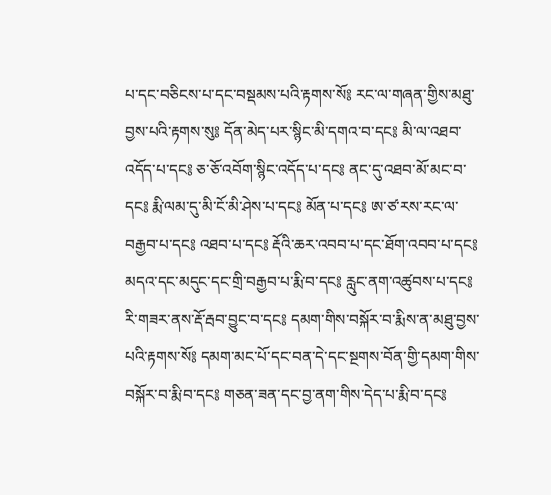པ་དང་བཅིངས་པ་དང་བསྡམས་པའི་རྟགས་སོ༔ རང་ལ་གཞན་གྱིས་མཐུ་བྱས་པའི་རྟགས་སུ༔ དོན་མེད་པར་སྙིང་མི་དགའ་བ་དང༔ མི་ལ་འཐབ་འདོད་པ་དང༔ ཅ་ཅོ་འབོག་སྙིང་འདོད་པ་དང༔ ནང་དུ་འཐབ་མོ་མང་བ་དང༔ རྨི་ལམ་དུ་མི་ངོ་མི་ཤེས་པ་དང༔ མོན་པ་དང༔ ཨ་ཙ་རས་རང་ལ་བརྒྱབ་པ་དང༔ འཐབ་པ་དང༔ རྡོའི་ཆར་འབབ་པ་དང་ཐོག་འབབ་པ་དང༔ མདའ་དང་མདུང་དང་གྲི་བརྒྱབ་པ་རྨི་བ་དང༔ རླུང་ནག་འཚུབས་པ་དང༔ རི་གཟར་ནས་རྡོ་རྦབ་བྱུང་བ་དང༔ དམག་གིས་བསྐོར་བ་རྨིས་ན་མཐུ་བྱས་པའི་རྟགས་སོ༔ དམག་མང་པོ་དང་བན་དེ་དང་སྔགས་བོན་གྱི་དམག་གིས་བསྐོར་བ་རྨི་བ་དང༔ གཅན་ཟན་དང་བྱ་ནག་གིས་དེད་པ་རྨི་བ་དང༔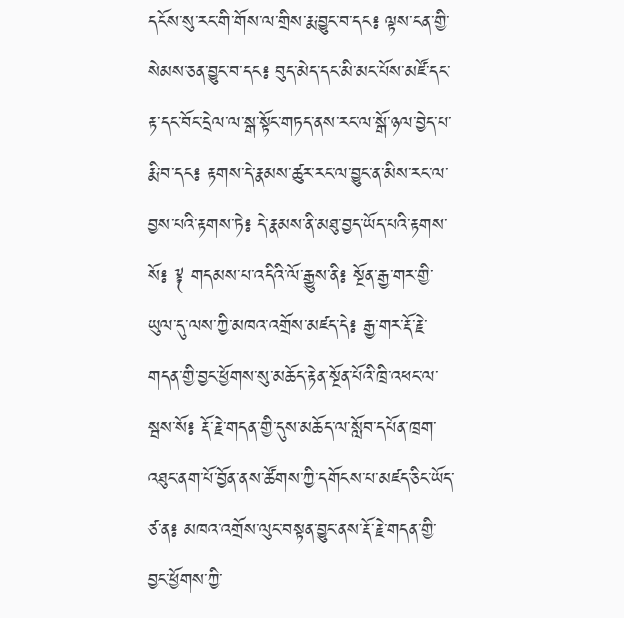དངོས་སུ་རང་གི་གོས་ལ་གྲིས་རྨ་བྱུང་བ་དང༔ ལྟས་ངན་གྱི་སེམས་ཅན་བྱུང་བ་དང༔ བུད་མེད་དང་མི་མང་པོས་མཛོ་དང་རྟ་དང་བོང་དྲེལ་ལ་སྒ་སྟོང་གཏད་ནས་རང་ལ་སྒོ་ཉལ་བྱེད་པ་རྨི་བ་དང༔ རྟགས་དེ་རྣམས་ཚུར་རང་ལ་བྱུང་ན་མིས་རང་ལ་བྱས་པའི་རྟགས་ཏེ༔ དེ་རྣམས་ནི་མཐུ་བྱད་ཡོད་པའི་རྟགས་སོ༔ ༈ གདམས་པ་འདིའི་ལོ་རྒྱུས་ནི༔ སྔོན་རྒྱ་གར་གྱི་ཡུལ་དུ་ལས་ཀྱི་མཁའ་འགྲོས་མཛད་དེ༔ རྒྱ་གར་རྡོ་རྗེ་གདན་གྱི་བྱང་ཕྱོགས་སུ་མཆོད་རྟེན་སྔོན་པོའི་ཁྲི་འཕང་ལ་སྦས་སོ༔ རྡོ་རྗེ་གདན་གྱི་དུས་མཆོད་ལ་སློབ་དཔོན་ཁྲག་འཐུང་ནག་པོ་བྱོན་ནས་ཚོགས་ཀྱི་དགོངས་པ་མཛད་ཅིང་ཡོད་ཙ་ན༔ མཁའ་འགྲོས་ལུང་བསྟན་བྱུང་ནས་རྡོ་རྗེ་གདན་གྱི་བྱང་ཕྱོགས་ཀྱི་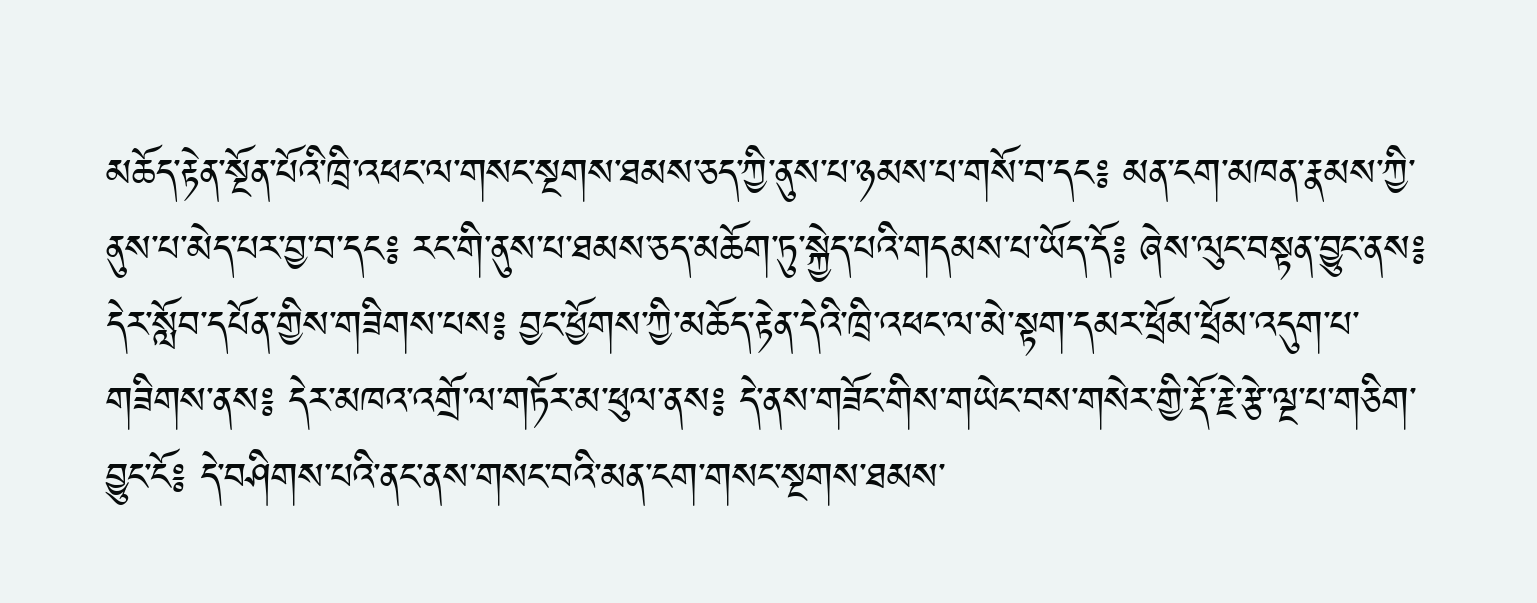མཆོད་རྟེན་སྔོན་པོའི་ཁྲི་འཕང་ལ་གསང་སྔགས་ཐམས་ཅད་ཀྱི་ནུས་པ་ཉམས་པ་གསོ་བ་དང༔ མན་ངག་མཁན་རྣམས་ཀྱི་ནུས་པ་མེད་པར་བྱ་བ་དང༔ རང་གི་ནུས་པ་ཐམས་ཅད་མཆོག་ཏུ་སྐྱེད་པའི་གདམས་པ་ཡོད་དོ༔ ཞེས་ལུང་བསྟན་བྱུང་ནས༔ དེར་སློབ་དཔོན་གྱིས་གཟིགས་པས༔ བྱང་ཕྱོགས་ཀྱི་མཆོད་རྟེན་དེའི་ཁྲི་འཕང་ལ་མེ་སྟག་དམར་ཕྲོམ་ཕྲོམ་འདུག་པ་གཟིགས་ནས༔ དེར་མཁའ་འགྲོ་ལ་གཏོར་མ་ཕུལ་ནས༔ དེ་ནས་གཟོང་གིས་གཡེང་བས་གསེར་གྱི་རྡོ་རྗེ་རྩེ་ལྔ་པ་གཅིག་བྱུང་ངོ༔ དེ་བཤིགས་པའི་ནང་ནས་གསང་བའི་མན་ངག་གསང་སྔགས་ཐམས་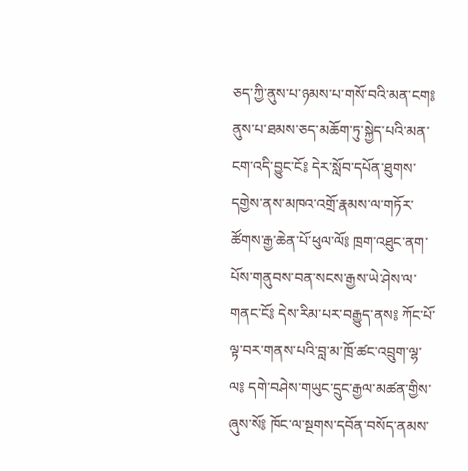ཅད་ཀྱི་ནུས་པ་ཉམས་པ་གསོ་བའི་མན་ངག༔ ནུས་པ་ཐམས་ཅད་མཆོག་ཏུ་སྐྱེད་པའི་མན་ངག་འདི་བྱུང་ངོ༔ དེར་སློབ་དཔོན་ཐུགས་དགྱེས་ནས་མཁའ་འགྲོ་རྣམས་ལ་གཏོར་ཚོགས་རྒྱ་ཆེན་པོ་ཕུལ་ལོ༔ ཁྲག་འཐུང་ནག་པོས་གནུབས་བན་སངས་རྒྱས་ཡེ་ཤེས་ལ་གནང་ངོ༔ དེས་རིམ་པར་བརྒྱུད་ནས༔ ཀོང་པོ་ལྟ་བར་གནས་པའི་བླ་མ་ཁྲོ་ཚང་འབྲུག་ལྷ་ལ༔ དགེ་བཤེས་གཡུང་དྲུང་རྒྱལ་མཚན་གྱིས་ཞུས་སོ༔ ཁོང་ལ་སྔགས་དབོན་བསོད་ནམས་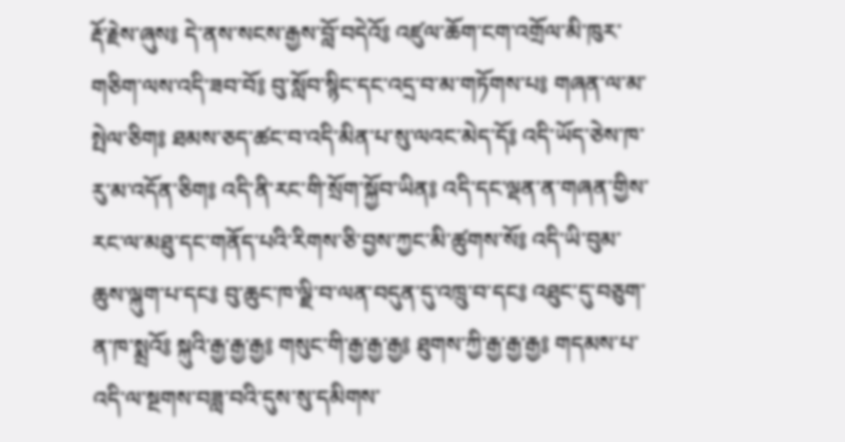རྡོ་རྗེས་ཞུས༔ དེ་ནས་སངས་རྒྱས་བློ་བདེའོ༔ འཛུལ་ཆོག་ངག་འགྲོལ་མི་ཁུར་གཅིག་ལས་འདི་ཟབ་བོ༔ བུ་སློབ་སྙིང་དང་འདྲ་བ་མ་གཏོགས་པ༔ གཞན་ལ་མ་སྤེལ་ཅིག༔ ཐམས་ཅད་ཚང་བ་འདི་མིན་པ་སུ་ལའང་མེད་དོ༔ འདི་ཡོད་ཅེས་ཁ་རུ་མ་འདོན་ཅིག༔ འདི་ནི་རང་གི་སྲོག་སྐྱོབ་ཡིན༔ འདི་དང་ལྡན་ན་གཞན་གྱིས་རང་ལ་མཐུ་དང་གནོད་པའི་རིགས་ཅི་བྱས་ཀྱང་མི་ཚུགས་སོ༔ འདི་ཡི་བུམ་ཆུས་ལྐུག་པ་དང༔ བུ་ཆུང་ཁ་ལྗི་བ་ལན་བདུན་དུ་འཁྲུ་བ་དང༔ འཐུང་དུ་བཅུག་ན་ཁ་སྨྲའོ༔ སྐུའི་རྒྱ་རྒྱ་རྒྱ༔ གསུང་གི་རྒྱ་རྒྱ་རྒྱ༔ ཐུགས་ཀྱི་རྒྱ་རྒྱ་རྒྱ༔ གདམས་པ་འདི་ལ་སྔགས་བཟླ་བའི་དུས་སུ་དམིགས་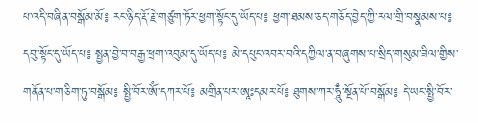པ་འདི་བཞིན་བསྒོམ་མོ༔ རང་ཉིད་རྡོ་རྗེ་གཙུག་ཏོར་ཕྱག་སྟོང་དུ་ཡོད་པ༔ ཕྱག་ཐམས་ཅད་གཅོད་བྱེད་ཀྱི་རལ་གྲི་བསྣམས་པ༔ དབུ་སྟོང་དུ་ཡོད་པ༔ སྤྱན་བྱེ་བ་བརྒྱ་ཕྲག་འབུམ་དུ་ཡོད་པ༔ མེ་དཔུང་འབར་བའི་དཀྱིལ་ན་བཞུགས་པ་སྲིད་གསུམ་ཟིལ་གྱིས་གནོན་པ་གཅིག་ཏུ་བསྒོམ༔ སྤྱི་བོར་ཨོཾ་དཀར་པོ༔ མགྲིན་པར་ཨཱཿདམར་པོ༔ ཐུགས་ཀར་ཧཱུྃ་སྔོན་པོ་བསྒོམ༔ དེ་ཡང་སྤྱི་བོར་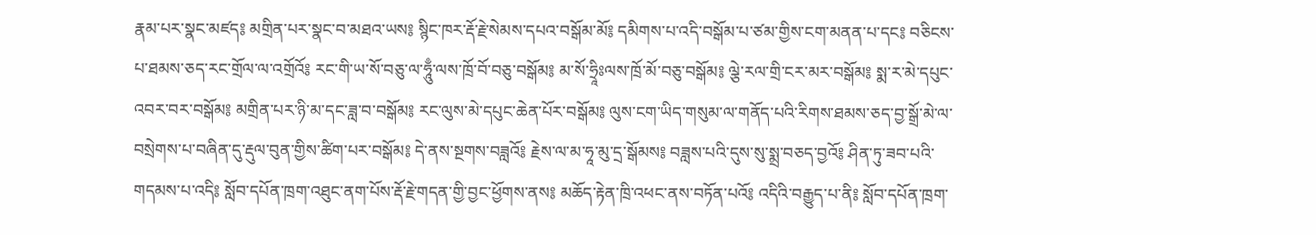རྣམ་པར་སྣང་མཛད༔ མགྲིན་པར་སྣང་བ་མཐའ་ཡས༔ སྙིང་ཁར་རྡོ་རྗེ་སེམས་དཔའ་བསྒོམ་མོ༔ དམིགས་པ་འདི་བསྒོམ་པ་ཙམ་གྱིས་ངག་མནན་པ་དང༔ བཅིངས་པ་ཐམས་ཅད་རང་གྲོལ་ལ་འགྲོའོ༔ རང་གི་ཡ་སོ་བཅུ་ལ་ཧཱུྃ་ལས་ཁྲོ་བོ་བཅུ་བསྒོམ༔ མ་སོ་ཧྲཱིཿལས་ཁྲོ་མོ་བཅུ་བསྒོམ༔ ལྕེ་རལ་གྲི་ངར་མར་བསྒོམ༔ སྨ་ར་མེ་དཔུང་འབར་བར་བསྒོམ༔ མགྲིན་པར་ཉི་མ་དང་ཟླ་བ་བསྒོམ༔ རང་ལུས་མེ་དཔུང་ཆེན་པོར་བསྒོམ༔ ལུས་ངག་ཡིད་གསུམ་ལ་གནོད་པའི་རིགས་ཐམས་ཅད་བྱ་སྒྲོ་མེ་ལ་བསྲེགས་པ་བཞིན་དུ་རྡུལ་བུན་གྱིས་ཚིག་པར་བསྒོམ༔ དེ་ནས་སྔགས་བཟླའོ༔ རྗེས་ལ་མ་ཧཱ་མུ་དྲ་སྒོམས༔ བཟླས་པའི་དུས་སུ་སྨྲ་བཅད་བྱའོ༔ ཤིན་ཏུ་ཟབ་པའི་གདམས་པ་འདི༔ སློབ་དཔོན་ཁྲག་འཐུང་ནག་པོས་རྡོ་རྗེ་གདན་གྱི་བྱང་ཕྱོགས་ནས༔ མཆོད་རྟེན་ཁྲི་འཕང་ནས་བཏོན་པའོ༔ འདིའི་བརྒྱུད་པ་ནི༔ སློབ་དཔོན་ཁྲག་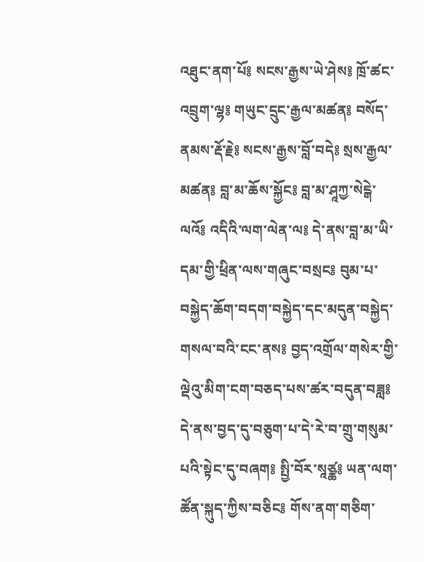འཐུང་ནག་པོ༔ སངས་རྒྱས་ཡེ་ཤེས༔ ཁྲོ་ཚང་འབྲུག་ལྷ༔ གཡུང་དྲུང་རྒྱལ་མཚན༔ བསོད་ནམས་རྡོ་རྗེ༔ སངས་རྒྱས་བློ་བདེ༔ སྲས་རྒྱལ་མཚན༔ བླ་མ་ཆོས་སྐྱོང༔ བླ་མ་ཤཱཀྱ་སེངྒེ་ལའོ༔ འདིའི་ལག་ལེན་ལ༔ དེ་ནས་བླ་མ་ཡི་དམ་གྱི་ཕྲིན་ལས་གཞུང་བསྲང༔ བུམ་པ་བསྐྱེད་ཆོག་བདག་བསྐྱེད་དང་མདུན་བསྐྱེད་གསལ་བའི་ངང་ནས༔ བྱད་འགྲོལ་གསེར་གྱི་ལྡེའུ་མིག་ངག་བཅད་པས་ཚར་བདུན་བཟླ༔ དེ་ནས་བྱད་དུ་བཅུག་པ་དེ་རེ་བ་གྲུ་གསུམ་པའི་སྟེང་དུ་བཞག༔ སྤྱི་བོར་སཱཙྪ༔ ཡན་ལག་ཚོན་སྐུད་ཀྱིས་བཅིང༔ གོས་ནག་གཅིག་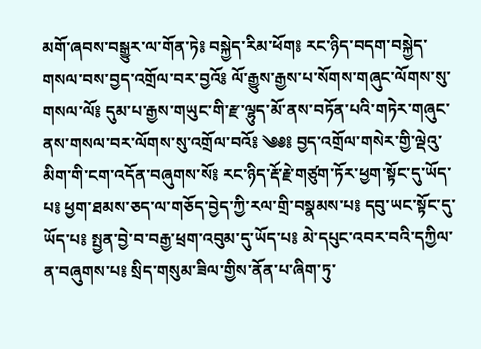མགོ་ཞབས་བསྒྱུར་ལ་གོན་ཏེ༔ བསྐྱེད་རིམ་ཕོག༔ རང་ཉིད་བདག་བསྐྱེད་གསལ་བས་བྱད་འགྲོལ་བར་བྱའོ༔ ལོ་རྒྱུས་རྒྱས་པ་སོགས་གཞུང་ལོགས་སུ་གསལ་ལོ༔ དུམ་པ་རྒྱས་གཡུང་གི་རྫ་ལྷུད་མོ་ནས་བཏོན་པའི་གཏེར་གཞུང་ནས་གསལ་བར་ལོགས་སུ་འགྲོལ་བའོ༔ ༄༅༔ བྱད་འགྲོལ་གསེར་གྱི་ལྡེའུ་མིག་གི་ངག་འདོན་བཞུགས་སོ༔ རང་ཉིད་རྡོ་རྗེ་གཙུག་ཏོར་ཕྱག་སྟོང་དུ་ཡོད་པ༔ ཕྱག་ཐམས་ཅད་ལ་གཅོད་བྱེད་ཀྱི་རལ་གྲི་བསྣམས་པ༔ དབུ་ཡང་སྟོང་དུ་ཡོད་པ༔ སྤྱན་བྱེ་བ་བརྒྱ་ཕྲག་འབུམ་དུ་ཡོད་པ༔ མེ་དཔུང་འབར་བའི་དཀྱིལ་ན་བཞུགས་པ༔ སྲིད་གསུམ་ཟིལ་གྱིས་ནོན་པ་ཞིག་ཏུ་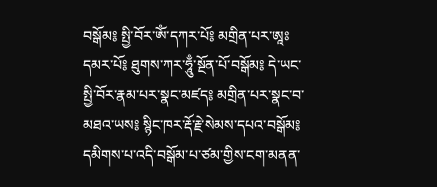བསྒོམ༔ སྤྱི་བོར་ཨོཾ་དཀར་པོ༔ མགྲིན་པར་ཨཱཿདམར་པོ༔ ཐུགས་ཀར་ཧཱུྃ་སྔོན་པོ་བསྒོམ༔ དེ་ཡང་སྤྱི་བོར་རྣམ་པར་སྣང་མཛད༔ མགྲིན་པར་སྣང་བ་མཐའ་ཡས༔ སྙིང་ཁར་རྡོ་རྗེ་སེམས་དཔའ་བསྒོམ༔ དམིགས་པ་འདི་བསྒོམ་པ་ཙམ་གྱིས་ངག་མནན་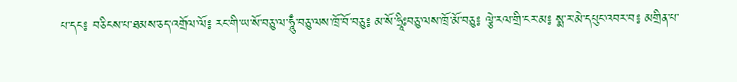པ་དང༔ བཅིངས་པ་ཐམས་ཅད་འགྲོལ་ལོ༔ རང་གི་ཡ་སོ་བཅུ་ལ་ཧཱུྃ་བཅུ་ལས་ཁྲོ་བོ་བཅུ༔ མ་སོ་ཧྲཱིཿབཅུ་ལས་ཁྲོ་མོ་བཅུ༔ ལྕེ་རལ་གྲི་ངར་མ༔ སྨ་ར་མེ་དཔུང་འབར་བ༔ མགྲིན་པ་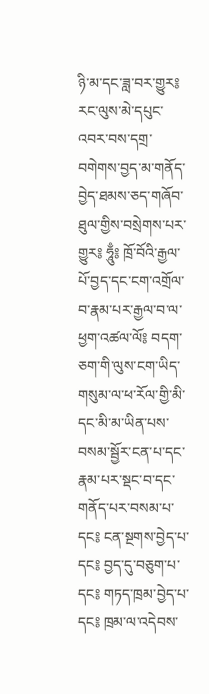ཉི་མ་དང་ཟླ་བར་གྱུར༔ རང་ལུས་མེ་དཔུང་འབར་བས་དགྲ་བགེགས་བྱད་མ་གནོད་བྱེད་ཐམས་ཅད་གཞོབ་ཐུལ་གྱིས་བསྲེགས་པར་གྱུར༔ ཧཱུྃ༔ ཁྲོ་བོའི་རྒྱལ་པོ་བྱད་དང་ངག་འགྲོལ་བ་རྣམ་པར་རྒྱལ་བ་ལ་ཕྱག་འཚལ་ལོ༔ བདག་ཅག་གི་ལུས་ངག་ཡིད་གསུམ་ལ་ཕ་རོལ་གྱི་མི་དང་མི་མ་ཡིན་པས་བསམ་སྦྱོར་ངན་པ་དང་རྣམ་པར་སྡང་བ་དང་གནོད་པར་བསམ་པ་དང༔ ངན་སྔགས་བྱེད་པ་དང༔ བྱད་དུ་བཅུག་པ་དང༔ གཏད་ཁྲམ་བྱེད་པ་དང༔ ཁྲམ་ལ་འདེབས་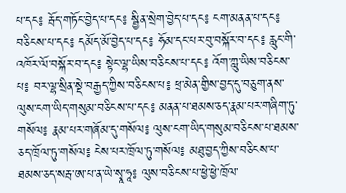པ་དང༔ རྦོད་གཏོང་བྱེད་པ་དང༔ སྦྱིན་སྲེག་བྱེད་པ་དང༔ ངག་མནན་པ་དང༔ བཅིངས་པ་དང༔ དམོད་མོ་བྱེད་པ་དང༔ ཧོམ་དང་པར་བུ་བསྐོར་བ་དང༔ རླུང་གི་འཁོར་ལོ་བསྐོར་བ་དང༔ སྟེང་ལྷ་ཡིས་བཅིངས་པ་དང༔ འོག་ཀླུ་ཡིས་བཅིངས་པ༔ བར་ལྷ་སྲིན་སྡེ་བརྒྱད་ཀྱིས་བཅིངས་པ༔ ཕྲ་མེན་གྱིས་བྱད་དུ་བཅུག་ནས་ལུས་ངག་ཡིད་གསུམ་བཅིངས་པ་དང༔ མནན་པ་ཐམས་ཅད་རྣམ་པར་གཞིག་ཏུ་གསོལ༔ རྣམ་པར་གཞོམ་དུ་གསོལ༔ ལུས་ངག་ཡིད་གསུམ་བཅིངས་པ་ཐམས་ཅད་ཁྲོལ་ཏུ་གསོལ༔ ངེས་པར་ཁྲོལ་ཏུ་གསོལ༔ མཐུ་བྱད་ཀྱིས་བཅིངས་པ་ཐམས་ཅད་སརྦ་ཨ་པ་ན་ཡེ་སྭཱ་ཧཱ༔ ལུས་བཅིངས་པ་ཕྱེ་ཕྱེ་ཁྲོལ་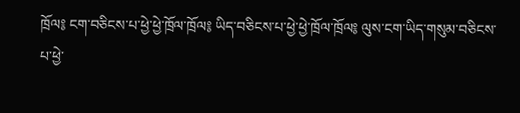ཁྲོལ༔ ངག་བཅིངས་པ་ཕྱེ་ཕྱེ་ཁྲོལ་ཁྲོལ༔ ཡིད་བཅིངས་པ་ཕྱེ་ཕྱེ་ཁྲོལ་ཁྲོལ༔ ལུས་ངག་ཡིད་གསུམ་བཅིངས་པ་ཕྱེ་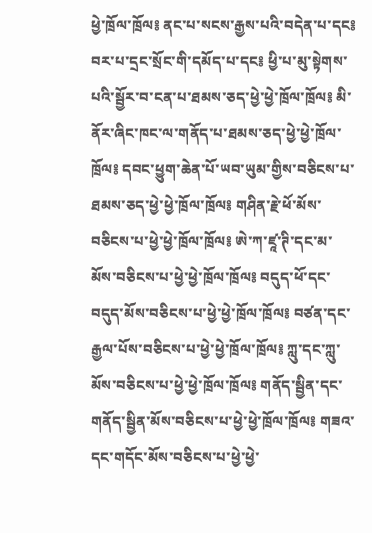ཕྱེ་ཁྲོལ་ཁྲོལ༔ ནང་པ་སངས་རྒྱས་པའི་བདེན་པ་དང༔ བར་པ་དྲང་སྲོང་གི་དམོད་པ་དང༔ ཕྱི་པ་མུ་སྟེགས་པའི་སྦྱོར་བ་ངན་པ་ཐམས་ཅད་ཕྱེ་ཕྱེ་ཁྲོལ་ཁྲོལ༔ མི་ནོར་ཞིང་ཁང་ལ་གནོད་པ་ཐམས་ཅད་ཕྱེ་ཕྱེ་ཁྲོལ་ཁྲོལ༔ དབང་ཕྱུག་ཆེན་པོ་ཡབ་ཡུམ་གྱིས་བཅིངས་པ་ཐམས་ཅད་ཕྱེ་ཕྱེ་ཁྲོལ་ཁྲོལ༔ གཤིན་རྗེ་ཕོ་མོས་བཅིངས་པ་ཕྱེ་ཕྱེ་ཁྲོལ་ཁྲོལ༔ ཨེ་ཀ་ཛཱ་ཊི་དང་མ་མོས་བཅིངས་པ་ཕྱེ་ཕྱེ་ཁྲོལ་ཁྲོལ༔ བདུད་ཕོ་དང་བདུད་མོས་བཅིངས་པ་ཕྱེ་ཕྱེ་ཁྲོལ་ཁྲོལ༔ བཙན་དང་རྒྱལ་པོས་བཅིངས་པ་ཕྱེ་ཕྱེ་ཁྲོལ་ཁྲོལ༔ ཀླུ་དང་ཀླུ་མོས་བཅིངས་པ་ཕྱེ་ཕྱེ་ཁྲོལ་ཁྲོལ༔ གནོད་སྦྱིན་དང་གནོད་སྦྱིན་མོས་བཅིངས་པ་ཕྱེ་ཕྱེ་ཁྲོལ་ཁྲོལ༔ གཟའ་དང་གདོང་མོས་བཅིངས་པ་ཕྱེ་ཕྱེ་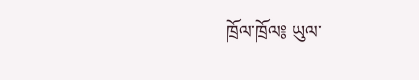ཁྲོལ་ཁྲོལ༔ ཡུལ་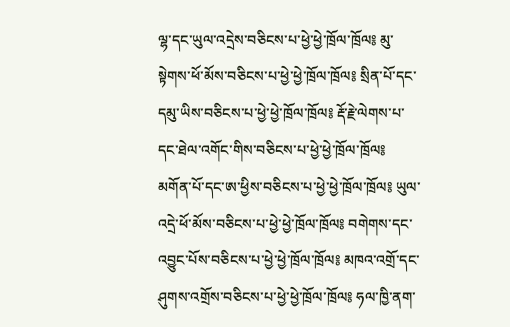ལྷ་དང་ཡུལ་འདྲེས་བཅིངས་པ་ཕྱེ་ཕྱེ་ཁྲོལ་ཁྲོལ༔ མུ་སྟེགས་ཕོ་མོས་བཅིངས་པ་ཕྱེ་ཕྱེ་ཁྲོལ་ཁྲོལ༔ སྲིན་པོ་དང་དམུ་ཡིས་བཅིངས་པ་ཕྱེ་ཕྱེ་ཁྲོལ་ཁྲོལ༔ རྡོ་རྗེ་ལེགས་པ་དང་ཐེལ་འགོང་གིས་བཅིངས་པ་ཕྱེ་ཕྱེ་ཁྲོལ་ཁྲོལ༔ མགོན་པོ་དང་ཨ་ཕྱིས་བཅིངས་པ་ཕྱེ་ཕྱེ་ཁྲོལ་ཁྲོལ༔ ཡུལ་འདྲེ་ཕོ་མོས་བཅིངས་པ་ཕྱེ་ཕྱེ་ཁྲོལ་ཁྲོལ༔ བགེགས་དང་འབྱུང་པོས་བཅིངས་པ་ཕྱེ་ཕྱེ་ཁྲོལ་ཁྲོལ༔ མཁའ་འགྲོ་དང་ཤུགས་འགྲོས་བཅིངས་པ་ཕྱེ་ཕྱེ་ཁྲོལ་ཁྲོལ༔ ཧལ་ཁྱི་ནག་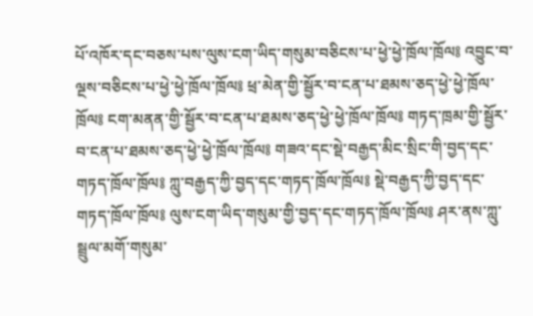པོ་འཁོར་དང་བཅས་པས་ལུས་ངག་ཡིད་གསུམ་བཅིངས་པ་ཕྱེ་ཕྱེ་ཁྲོལ་ཁྲོལ༔ འབྱུང་བ་ལྔས་བཅིངས་པ་ཕྱེ་ཕྱེ་ཁྲོལ་ཁྲོལ༔ ཕྲ་མེན་གྱི་སྦྱོར་བ་ངན་པ་ཐམས་ཅད་ཕྱེ་ཕྱེ་ཁྲོལ་ཁྲོལ༔ ངག་མནན་གྱི་སྦྱོར་བ་ངན་པ་ཐམས་ཅད་ཕྱེ་ཕྱེ་ཁྲོལ་ཁྲོལ༔ གཏད་ཁྲམ་གྱི་སྦྱོར་བ་ངན་པ་ཐམས་ཅད་ཕྱེ་ཕྱེ་ཁྲོལ་ཁྲོལ༔ གཟའ་དང་སྡེ་བརྒྱད་མིང་སྲིང་གི་བྱད་དང་གཏད་ཁྲོལ་ཁྲོལ༔ ཀླུ་བརྒྱད་ཀྱི་བྱད་དང་གཏད་ཁྲོལ་ཁྲོལ༔ སྡེ་བརྒྱད་ཀྱི་བྱད་དང་གཏད་ཁྲོལ་ཁྲོལ༔ ལུས་ངག་ཡིད་གསུམ་གྱི་བྱད་དང་གཏད་ཁྲོལ་ཁྲོལ༔ ཤར་ནས་ཀླུ་སྦྲུལ་མགོ་གསུམ་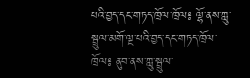པའི་བྱད་དང་གཏད་ཁྲོལ་ཁྲོལ༔ ལྷོ་ནས་ཀླུ་སྦྲུལ་མགོ་ལྔ་པའི་བྱད་དང་གཏད་ཁྲོལ་ཁྲོལ༔ ནུབ་ནས་ཀླུ་སྦྲུལ་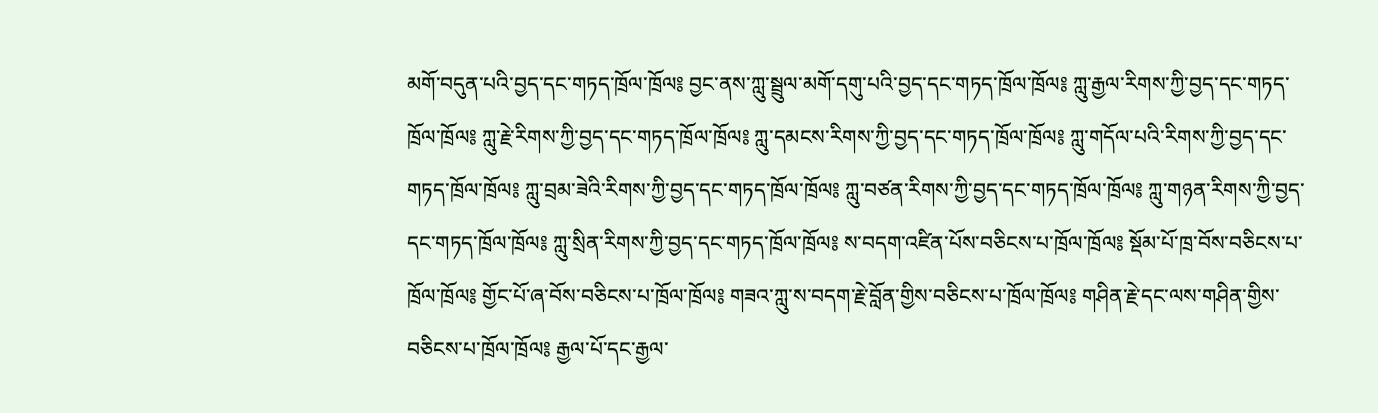མགོ་བདུན་པའི་བྱད་དང་གཏད་ཁྲོལ་ཁྲོལ༔ བྱང་ནས་ཀླུ་སྦྲུལ་མགོ་དགུ་པའི་བྱད་དང་གཏད་ཁྲོལ་ཁྲོལ༔ ཀླུ་རྒྱལ་རིགས་ཀྱི་བྱད་དང་གཏད་ཁྲོལ་ཁྲོལ༔ ཀླུ་རྗེ་རིགས་ཀྱི་བྱད་དང་གཏད་ཁྲོལ་ཁྲོལ༔ ཀླུ་དམངས་རིགས་ཀྱི་བྱད་དང་གཏད་ཁྲོལ་ཁྲོལ༔ ཀླུ་གདོལ་པའི་རིགས་ཀྱི་བྱད་དང་གཏད་ཁྲོལ་ཁྲོལ༔ ཀླུ་བྲམ་ཟེའི་རིགས་ཀྱི་བྱད་དང་གཏད་ཁྲོལ་ཁྲོལ༔ ཀླུ་བཙན་རིགས་ཀྱི་བྱད་དང་གཏད་ཁྲོལ་ཁྲོལ༔ ཀླུ་གཉན་རིགས་ཀྱི་བྱད་དང་གཏད་ཁྲོལ་ཁྲོལ༔ ཀླུ་སྲིན་རིགས་ཀྱི་བྱད་དང་གཏད་ཁྲོལ་ཁྲོལ༔ ས་བདག་འཛིན་པོས་བཅིངས་པ་ཁྲོལ་ཁྲོལ༔ སྡོམ་པོ་ཁྲ་བོས་བཅིངས་པ་ཁྲོལ་ཁྲོལ༔ གྱོང་པོ་ཞ་བོས་བཅིངས་པ་ཁྲོལ་ཁྲོལ༔ གཟའ་ཀླུ་ས་བདག་རྗེ་བློན་གྱིས་བཅིངས་པ་ཁྲོལ་ཁྲོལ༔ གཤིན་རྗེ་དང་ལས་གཤིན་གྱིས་བཅིངས་པ་ཁྲོལ་ཁྲོལ༔ རྒྱལ་པོ་དང་རྒྱལ་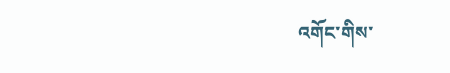འགོང་གིས་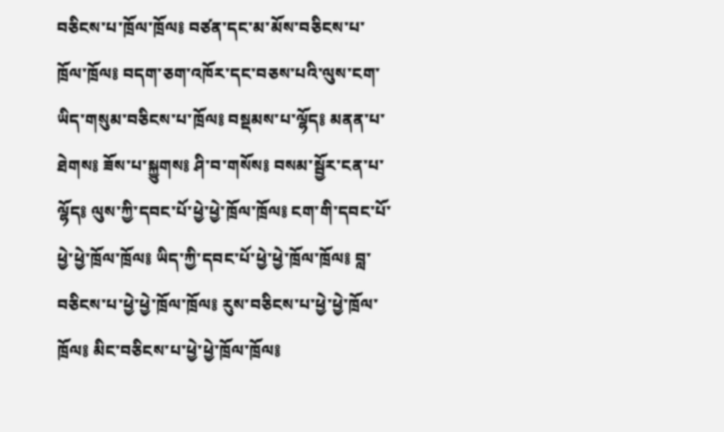བཅིངས་པ་ཁྲོལ་ཁྲོལ༔ བཙན་དང་མ་མོས་བཅིངས་པ་ཁྲོལ་ཁྲོལ༔ བདག་ཅག་འཁོར་དང་བཅས་པའི་ལུས་ངག་ཡིད་གསུམ་བཅིངས་པ་ཁྲོལ༔ བསྡམས་པ་ལྷོད༔ མནན་པ་ཐེགས༔ ཟོས་པ་སྐྱུགས༔ ཤི་བ་གསོས༔ བསམ་སྦྱོར་ངན་པ་ལྷོད༔ ལུས་ཀྱི་དབང་པོ་ཕྱེ་ཕྱེ་ཁྲོལ་ཁྲོལ༔ ངག་གི་དབང་པོ་ཕྱེ་ཕྱེ་ཁྲོལ་ཁྲོལ༔ ཡིད་ཀྱི་དབང་པོ་ཕྱེ་ཕྱེ་ཁྲོལ་ཁྲོལ༔ བླ་བཅིངས་པ་ཕྱེ་ཕྱེ་ཁྲོལ་ཁྲོལ༔ རུས་བཅིངས་པ་ཕྱེ་ཕྱེ་ཁྲོལ་ཁྲོལ༔ མིང་བཅིངས་པ་ཕྱེ་ཕྱེ་ཁྲོལ་ཁྲོལ༔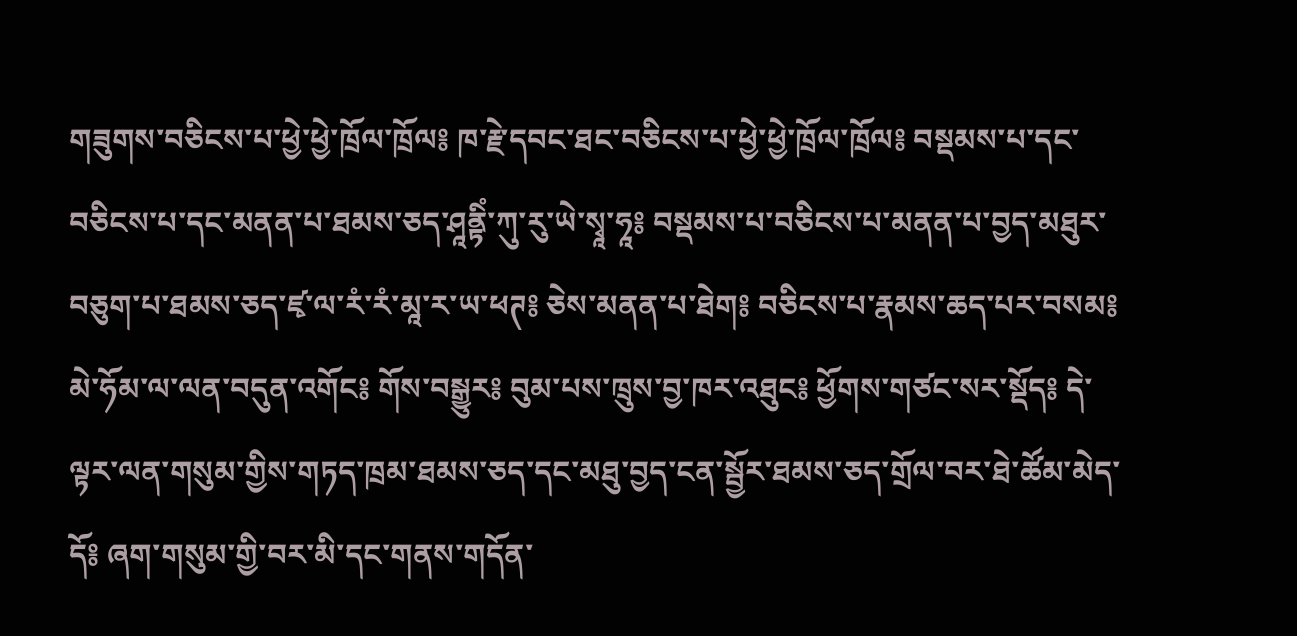གཟུགས་བཅིངས་པ་ཕྱེ་ཕྱེ་ཁྲོལ་ཁྲོལ༔ ཁ་རྗེ་དབང་ཐང་བཅིངས་པ་ཕྱེ་ཕྱེ་ཁྲོལ་ཁྲོལ༔ བསྡམས་པ་དང་བཅིངས་པ་དང་མནན་པ་ཐམས་ཅད་ཤཱནྟིཾ་ཀུ་རུ་ཡེ་སྭཱ་ཧཱ༔ བསྡམས་པ་བཅིངས་པ་མནན་པ་བྱད་མཐུར་བཅུག་པ་ཐམས་ཅད་ཛྭ་ལ་རཾ་རཾ་མཱ་ར་ཡ་ཕཊ༔ ཅེས་མནན་པ་ཐེག༔ བཅིངས་པ་རྣམས་ཆད་པར་བསམ༔ མེ་ཧོམ་ལ་ལན་བདུན་འགོང༔ གོས་བསྒྱུར༔ བུམ་པས་ཁྲུས་བྱ་ཁར་འཐུང༔ ཕྱོགས་གཙང་སར་སྡོད༔ དེ་ལྟར་ལན་གསུམ་གྱིས་གཏད་ཁྲམ་ཐམས་ཅད་དང་མཐུ་བྱད་ངན་སྦྱོར་ཐམས་ཅད་གྲོལ་བར་ཐེ་ཚོམ་མེད་དོ༔ ཞག་གསུམ་གྱི་བར་མི་དང་གནས་གདོན་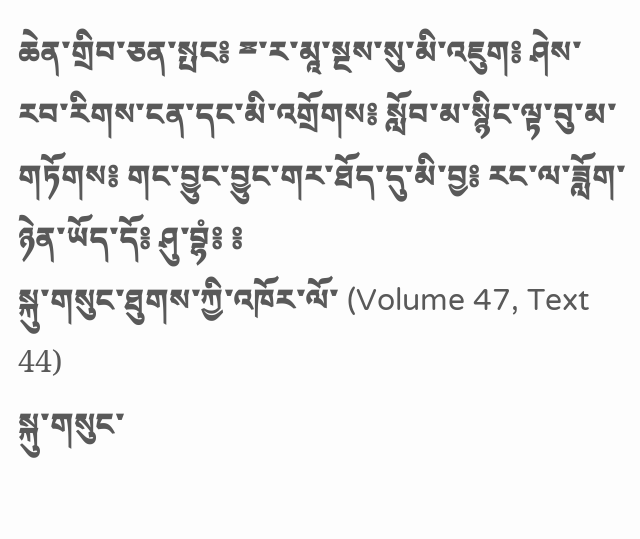ཆེན་གྲིབ་ཅན་སྤང༔ ྈ་ར་མཱ་སྔས་སུ་མི་འཇུག༔ ཤེས་རབ་རིགས་ངན་དང་མི་འགྲོགས༔ སློབ་མ་སྙིང་ལྟ་བུ་མ་གཏོགས༔ གང་བྱུང་བྱུང་གར་ཐོད་དུ་མི་བྱ༔ རང་ལ་ཟློག་ཉེན་ཡོད་དོ༔ ཤུ་བྷཾ༔ ༔
སྐུ་གསུང་ཐུགས་ཀྱི་འཁོར་ལོ་ (Volume 47, Text 44)
སྐུ་གསུང་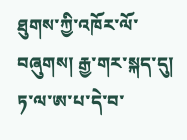ཐུགས་ཀྱི་འཁོར་ལོ་བཞུགས། རྒྱ་གར་སྐད་དུ། ཏ་ལ་ཨ་པ་དེ་བ་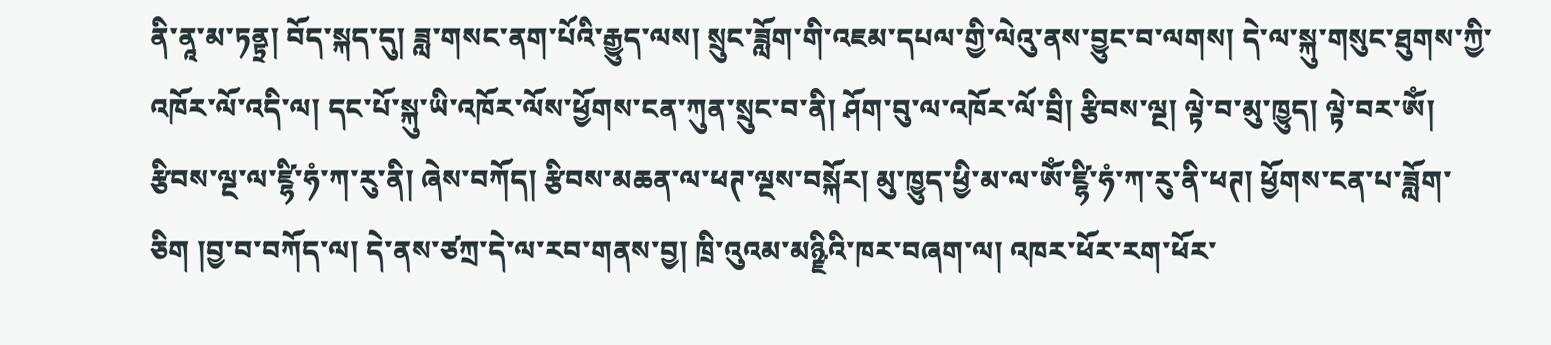ནི་ནཱ་མ་ཏནྟྲ། བོད་སྐད་དུ། ཟླ་གསང་ནག་པོའི་རྒྱུད་ལས། སྲུང་ཟློག་གི་འཇམ་དཔལ་གྱི་ལེའུ་ནས་བྱུང་བ་ལགས། དེ་ལ་སྐུ་གསུང་ཐུགས་ཀྱི་འཁོར་ལོ་འདི་ལ། དང་པོ་སྐུ་ཡི་འཁོར་ལོས་ཕྱོགས་ངན་ཀུན་སྲུང་བ་ནི། ཤོག་བུ་ལ་འཁོར་ལོ་བྲི། རྩིབས་ལྔ། ལྟེ་བ་མུ་ཁྱུད། ལྟེ་བར་ཨོཾ། རྩིབས་ལྔ་ལ་ཛྷི་ཧཾ་ཀ་རུ་ནི། ཞེས་བཀོད། རྩིབས་མཆན་ལ་ཕཊ་ལྔས་བསྐོར། མུ་ཁྱུད་ཕྱི་མ་ལ་ཨོཾ་ཛྷི་ཧཾ་ཀ་རུ་ནི་ཕཊ། ཕྱོགས་ངན་པ་ཟློག་ཅིག །བྱ་བ་བཀོད་ལ། དེ་ནས་ཙཀྲ་དེ་ལ་རབ་གནས་བྱ། ཁྲི་འུའམ་མཉྫིའི་ཁར་བཞག་ལ། འཁར་ཕོར་རག་ཕོར་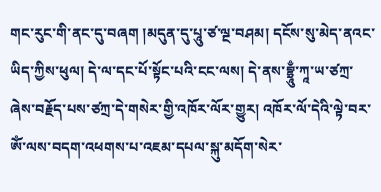གང་རུང་གི་ནང་དུ་བཞག །མདུན་དུ་པཱུ་ཙ་ལྔ་བཤམ། དངོས་སུ་མེད་ནའང་ཡིད་ཀྱིས་ཕུལ། དེ་ལ་དང་པོ་སྟོང་པའི་ངང་ལས། དེ་ནས་བྷྲཱུྃ་ཀཱ་ཡ་ཙཀྲ་ཞེས་བརྗོད་པས་ཙཀྲ་དེ་གསེར་གྱི་འཁོར་ལོར་གྱུར། འཁོར་ལོ་དེའི་ལྟེ་བར་ཨོཾ་ལས་བདག་འཕགས་པ་འཇམ་དཔལ་སྐུ་མདོག་སེར་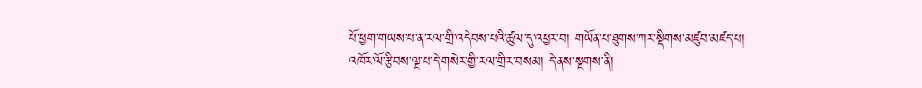པོ་ཕྱག་གཡས་པ་ན་རལ་གྲི་འདེབས་པའི་ཚུལ་དུ་འཕྱར་བ། གཡོན་པ་ཐུགས་ཀར་སྡིགས་མཛུབ་མཛད་པ། འཁོར་ལོ་རྩིབས་ལྔ་པ་དེ་གསེར་གྱི་རལ་གྲིར་བསམ། དེ་ནས་སྔགས་ནི།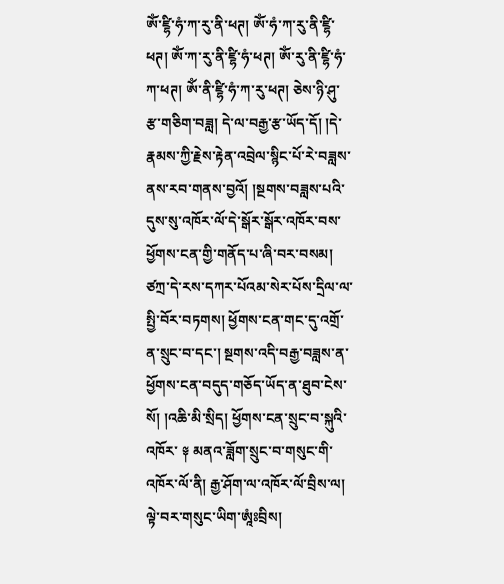ཨོཾ་ཛྷི་ཧཾ་ཀ་རུ་ནི་ཕཊ། ཨོཾ་ཧཾ་ཀ་རུ་ནི་ཛྷི་ཕཊ། ཨོཾ་ཀ་རུ་ནི་ཛྷི་ཧཾ་ཕཊ། ཨོཾ་རུ་ནི་ཛྷི་ཧཾ་ཀ་ཕཊ། ཨོཾ་ནི་ཛྷི་ཧཾ་ཀ་རུ་ཕཊ། ཅེས་ཉི་ཤུ་རྩ་གཅིག་བཟླ། དེ་ལ་བརྒྱ་རྩ་ཡོད་དོ། །དེ་རྣམས་ཀྱི་རྗེས་རྟེན་འབྲེལ་སྙིང་པོ་རེ་བཟླས་ནས་རབ་གནས་བྱའོ། །སྔགས་བཟླས་པའི་དུས་སུ་འཁོར་ལོ་དེ་སྒོར་སྒོར་འཁོར་བས་ཕྱོགས་ངན་གྱི་གནོད་པ་ཞི་བར་བསམ། ཙཀྲ་དེ་རས་དཀར་པོའམ་སེར་པོས་དྲིལ་ལ་སྤྱི་བོར་བཏགས། ཕྱོགས་ངན་གང་དུ་འགྲོ་ན་སྲུང་བ་དང་། སྔགས་འདི་བརྒྱ་བཟླས་ན་ཕྱོགས་ངན་བདུད་གཅོད་ཡོད་ན་ཐུབ་ངེས་སོ། །འཆི་མི་སྲིད། ཕྱོགས་ངན་སྲུང་བ་སྐུའི་འཁོར་ ༈ མནའ་ཟློག་སྲུང་བ་གསུང་གི་འཁོར་ལོ་ནི། རྒྱ་ཤོག་ལ་འཁོར་ལོ་བྲིས་ལ། ལྟེ་བར་གསུང་ཡིག་ཨཱཾཿབྲིས།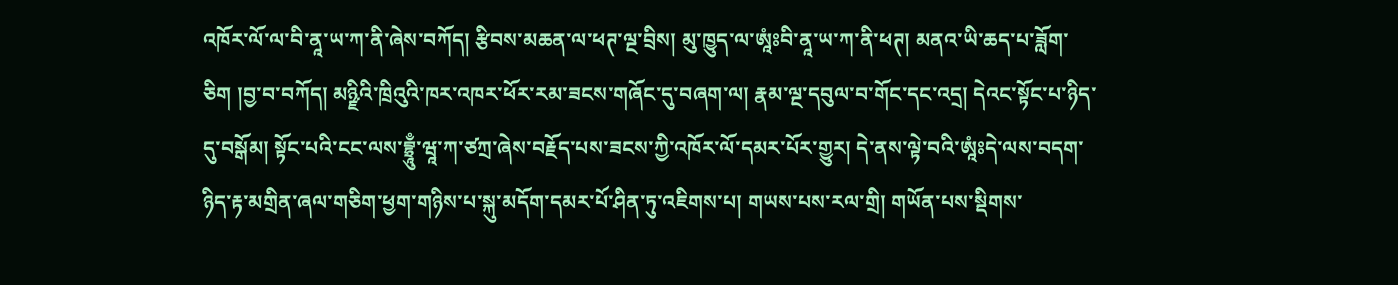འཁོར་ལོ་ལ་བི་ནཱ་ཡ་ཀ་ནི་ཞེས་བཀོད། རྩིབས་མཆན་ལ་ཕཊ་ལྔ་བྲིས། མུ་ཁྱུད་ལ་ཨཱཾཿབི་ནཱ་ཡ་ཀ་ནི་ཕཊ། མནའ་ཡི་ཆད་པ་ཟློག་ཅིག །བྱ་བ་བཀོད། མཉྫིའི་ཁྲིའུའི་ཁར་འཁར་ཕོར་རམ་ཟངས་གཞོང་དུ་བཞག་ལ། རྣམ་ལྔ་དབུལ་བ་གོང་དང་འདྲ། དེའང་སྟོང་པ་ཉིད་དུ་བསྒོམ། སྟོང་པའི་ངང་ལས་བྷྲཱུྃ་ཝཱ་ཀ་ཙཀྲ་ཞེས་བརྗོད་པས་ཟངས་ཀྱི་འཁོར་ལོ་དམར་པོར་གྱུར། དེ་ནས་ལྟེ་བའི་ཨཱཾཿདེ་ལས་བདག་ཉིད་རྟ་མགྲིན་ཞལ་གཅིག་ཕྱག་གཉིས་པ་སྐུ་མདོག་དམར་པོ་ཤིན་ཏུ་འཇིགས་པ། གཡས་པས་རལ་གྲི། གཡོན་པས་སྡིགས་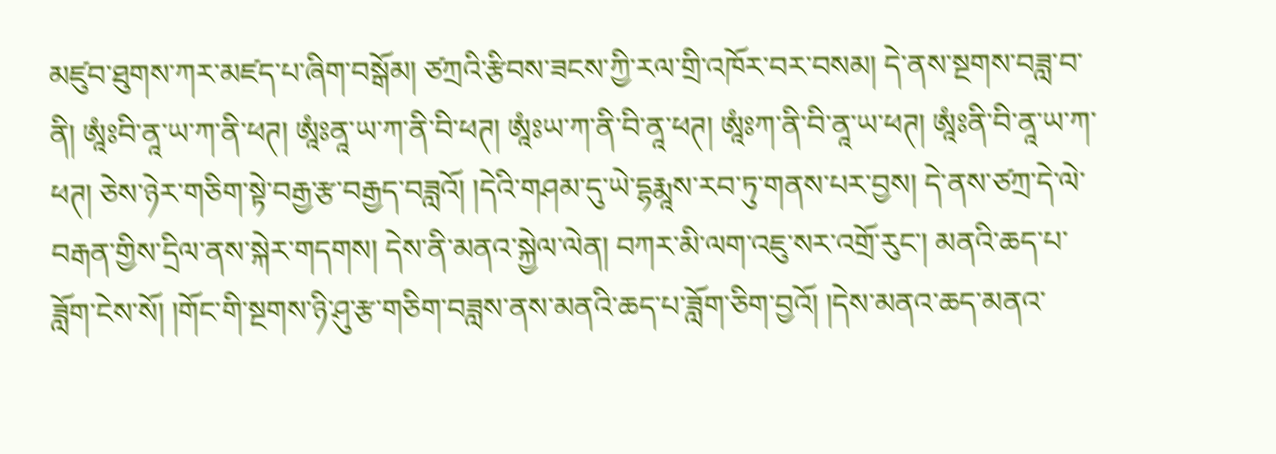མཛུབ་ཐུགས་ཀར་མཛད་པ་ཞིག་བསྒོམ། ཙཀྲའི་རྩིབས་ཟངས་ཀྱི་རལ་གྲི་འཁོར་བར་བསམ། དེ་ནས་སྔགས་བཟླ་བ་ནི། ཨཱཾཿབི་ནཱ་ཡ་ཀ་ནི་ཕཊ། ཨཱཾཿནཱ་ཡ་ཀ་ནི་བི་ཕཊ། ཨཱཾཿཡ་ཀ་ནི་བི་ནཱ་ཕཊ། ཨཱཾཿཀ་ནི་བི་ནཱ་ཡ་ཕཊ། ཨཱཾཿནི་བི་ནཱ་ཡ་ཀ་ཕཊ། ཅེས་ཉེར་གཅིག་སྟེ་བརྒྱ་རྩ་བརྒྱད་བཟླའོ། །དེའི་གཤམ་དུ་ཡེ་དྷརྨཱས་རབ་ཏུ་གནས་པར་བྱས། དེ་ནས་ཙཀྲ་དེ་ལེ་བརྒན་གྱིས་དྲིལ་ནས་སྐེར་གདགས། དེས་ནི་མནའ་སྐྱེལ་ལེན། བཀར་མི་ལག་འཇུ་སར་འགྲོ་རུང་། མནའི་ཆད་པ་ཟློག་ངེས་སོ། །གོང་གི་སྔགས་ཉི་ཤུ་རྩ་གཅིག་བཟླས་ནས་མནའི་ཆད་པ་ཟློག་ཅིག་བྱའོ། །དེས་མནའ་ཆད་མནའ་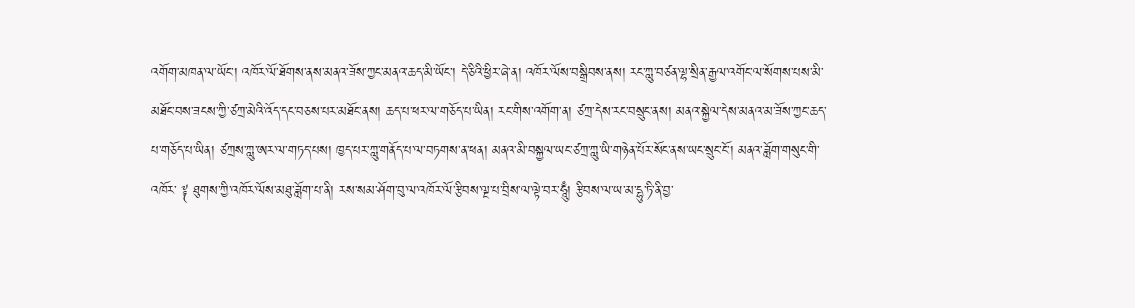འགོག་མཁན་ལ་ཡོང་། འཁོར་ལོ་ཐོགས་ནས་མནའ་ཟོས་ཀྱང་མནའ་ཆད་མི་ཡོང་། དེ་ཅིའི་ཕྱིར་ཞེ་ན། འཁོར་ལོས་བསྒྲིབས་ནས། རང་ཀླུ་བཙན་ལྷ་སྲིན་རྒྱལ་འགོང་ལ་སོགས་པས་མི་མཐོང་བས་ཟངས་ཀྱི་ཙཀྲ་མེའི་འོད་དང་བཅས་པར་མཐོང་ནས། ཆད་པ་ཕར་ལ་གཅོད་པ་ཡིན། རང་གིས་འགོག་ན། ཙཀྲ་དེས་རང་བསྲུང་ནས། མནའ་སྐྱེལ་དེས་མནའ་མ་ཟོས་ཀྱང་ཆད་པ་གཅོད་པ་ཡིན། ཙཀྲས་ཀླུ་ཨར་ལ་གཏད་པས། ཁྱད་པར་ཀླུ་གནོད་པ་ལ་བཏགས་ན་ཕན། མནའ་མི་བསྐྱལ་ཡང་ཙཀྲ་ཀླུ་ཡི་གཉེན་པོར་སོང་ནས་ཡང་སྲུང་ངོ་། མནའ་ཟློག་གསུང་གི་འཁོར་ ༈ ཐུགས་ཀྱི་འཁོར་ལོས་མཐུ་ཟློག་པ་ནི། རས་སམ་ཤོག་བུ་ལ་འཁོར་ལོ་རྩིབས་ལྔ་པ་བྲིས་ལ་ལྟེ་བར་ཧཱུྃ། རྩིབས་ལ་ཡ་མ་དྷུ་ཏི་ནི་བྱ་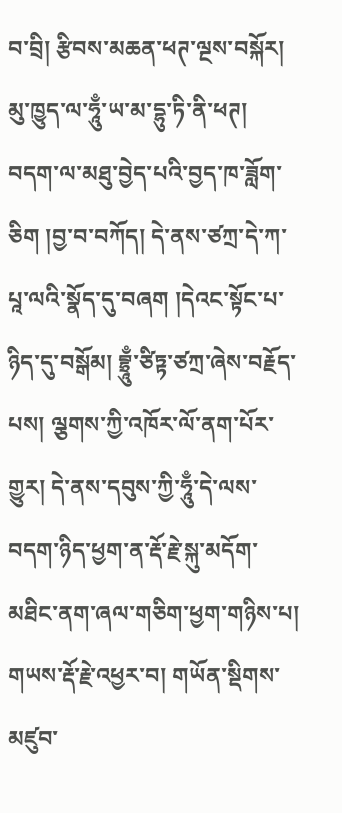བ་བྲི། རྩིབས་མཆན་ཕཊ་ལྔས་བསྐོར། མུ་ཁྱུད་ལ་ཧཱུྃ་ཡ་མ་དྷུ་ཏི་ནི་ཕཊ། བདག་ལ་མཐུ་བྱེད་པའི་བྱད་ཁ་ཟློག་ཅིག །བྱ་བ་བཀོད། དེ་ནས་ཙཀྲ་དེ་ཀ་པཱ་ལའི་སྣོད་དུ་བཞག །དེའང་སྟོང་པ་ཉིད་དུ་བསྒོམ། བྷྲཱུྃ་ཙིཏྟ་ཙཀྲ་ཞེས་བརྗོད་པས། ལྕགས་ཀྱི་འཁོར་ལོ་ནག་པོར་གྱུར། དེ་ནས་དབུས་ཀྱི་ཧཱུྃ་དེ་ལས་བདག་ཉིད་ཕྱག་ན་རྡོ་རྗེ་སྐུ་མདོག་མཐིང་ནག་ཞལ་གཅིག་ཕྱག་གཉིས་པ། གཡས་རྡོ་རྗེ་འཕྱར་བ། གཡོན་སྡིགས་མཛུབ་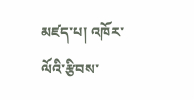མཛད་པ། འཁོར་ལོའི་རྩིབས་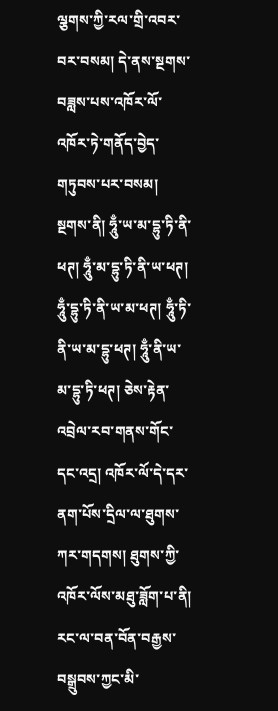ལྕགས་ཀྱི་རལ་གྲི་འབར་བར་བསམ། དེ་ནས་སྔགས་བཟླས་པས་འཁོར་ལོ་འཁོར་ཏེ་གནོད་བྱེད་གཏུབས་པར་བསམ། སྔགས་ནི། ཧཱུྃ་ཡ་མ་དྷུ་ཏི་ནི་ཕཊ། ཧཱུྃ་མ་དྷུ་ཏི་ནི་ཡ་ཕཊ། ཧཱུྃ་དྷུ་ཏི་ནི་ཡ་མ་ཕཊ། ཧཱུྃ་ཏི་ནི་ཡ་མ་དྷུ་ཕཊ། ཧཱུྃ་ནི་ཡ་མ་དྷུ་ཏི་ཕཊ། ཅེས་རྟེན་འབྲེལ་རབ་གནས་གོང་དང་འདྲ། འཁོར་ལོ་དེ་དར་ནག་པོས་དྲིལ་ལ་ཐུགས་ཀར་གདགས། ཐུགས་ཀྱི་འཁོར་ལོས་མཐུ་ཟློག་པ་ནི། རང་ལ་བན་བོན་བརྒྱས་བསྒྲུབས་ཀྱང་མི་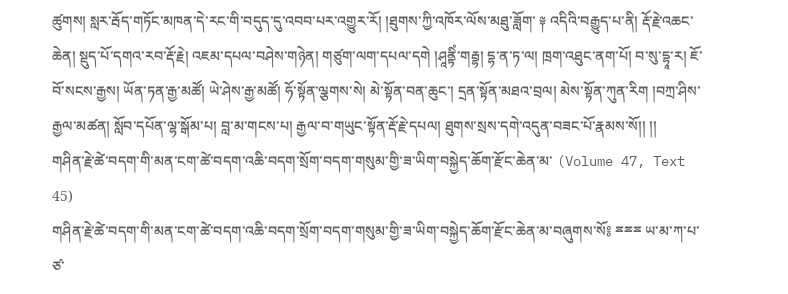ཚུགས། སླར་རྦོད་གཏོང་མཁན་དེ་རང་གི་བདུད་དུ་འབབ་པར་འགྱུར་རོ། །ཐུགས་ཀྱི་འཁོར་ལོས་མཐུ་ཟློག་ ༈ འདིའི་བརྒྱུད་པ་ནི། རྡོ་རྗེ་འཆང་ཆེན། སྡུད་པོ་དགའ་རབ་རྡོ་རྗེ། འཇམ་དཔལ་བཤེས་གཉེན། གཙུག་ལག་དཔལ་དགེ །ཤཱནྟིཾ་གརྦྷ། དྷ་ན་ཏ་ལ། ཁྲག་འཐུང་ནག་པོ། བ་སུ་དྷཱ་ར། ཇོ་བོ་སངས་རྒྱས། ཡོན་ཏན་རྒྱ་མཚོ། ཡེ་ཤེས་རྒྱ་མཚོ། ཧོ་སྟོན་ལྕགས་སེ། མེ་སྟོན་བན་ཆུང་། དྲན་སྟོན་མཐའ་བྲལ། མེས་སྟོན་ཀུན་རིག །བཀྲ་ཤིས་རྒྱལ་མཚན། སློབ་དཔོན་ལྷ་སྒོམ་པ། བླ་མ་གངས་པ། རྒྱལ་བ་གཡུང་སྟོན་རྡོ་རྗེ་དཔལ། ཐུགས་སྲས་དགེ་འདུན་བཟང་པོ་རྣམས་སོ།། །།
གཤིན་རྗེ་ཚེ་བདག་གི་མན་ངག་ཚེ་བདག་འཆི་བདག་སྲོག་བདག་གསུམ་གྱི་ཟ་ཡིག་བསྐྱེད་ཆོག་རྫོང་ཆེན་མ་ (Volume 47, Text 45)
གཤིན་རྗེ་ཚེ་བདག་གི་མན་ངག་ཚེ་བདག་འཆི་བདག་སྲོག་བདག་གསུམ་གྱི་ཟ་ཡིག་བསྐྱེད་ཆོག་རྫོང་ཆེན་མ་བཞུགས་སོ༔ ྈྈྈ ཡ་མ་ཀ་པ་ཙ་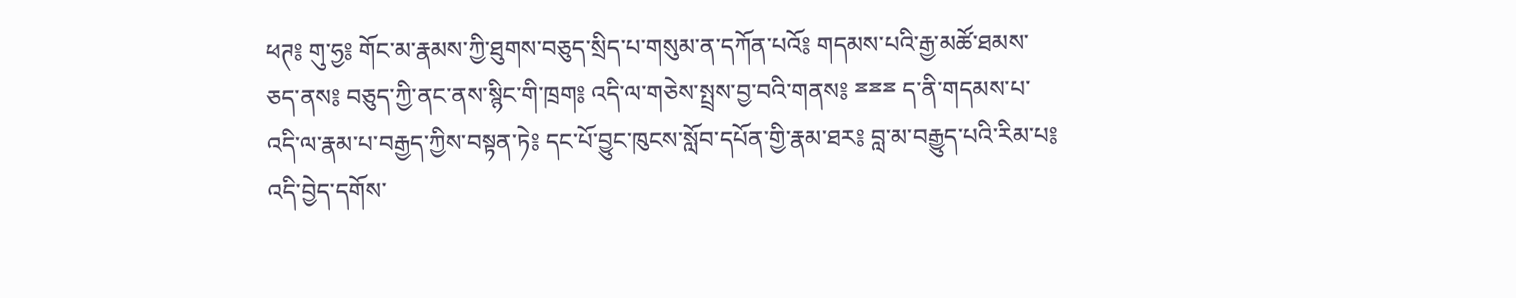ཕཊ༔ གུ་ཧྱ༔ གོང་མ་རྣམས་ཀྱི་ཐུགས་བཅུད་སྲིད་པ་གསུམ་ན་དཀོན་པའོ༔ གདམས་པའི་རྒྱ་མཚོ་ཐམས་ཅད་ནས༔ བཅུད་ཀྱི་ནང་ནས་སྙིང་གི་ཁྲག༔ འདི་ལ་གཅེས་སྤྲས་བྱ་བའི་གནས༔ ྈྈྈ ད་ནི་གདམས་པ་འདི་ལ་རྣམ་པ་བརྒྱད་ཀྱིས་བསྟན་ཏེ༔ དང་པོ་བྱུང་ཁུངས་སློབ་དཔོན་གྱི་རྣམ་ཐར༔ བླ་མ་བརྒྱུད་པའི་རིམ་པ༔ འདི་བྱེད་དགོས་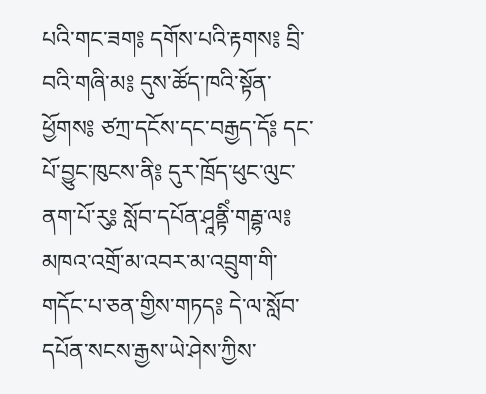པའི་གང་ཟག༔ དགོས་པའི་རྟགས༔ བྲི་བའི་གཞི་མ༔ དུས་ཚོད་ཁའི་སྟོན་ཕྱོགས༔ ཙཀྲ་དངོས་དང་བརྒྱད་དོ༔ དང་པོ་བྱུང་ཁུངས་ནི༔ དུར་ཁྲོད་ཕུང་ལུང་ནག་པོ་རུ༔ སློབ་དཔོན་ཤཱནྟིཾ་གརྦྷ་ལ༔ མཁའ་འགྲོ་མ་འབར་མ་འབྲུག་གི་གདོང་པ་ཅན་གྱིས་གཏད༔ དེ་ལ་སློབ་དཔོན་སངས་རྒྱས་ཡེ་ཤེས་ཀྱིས་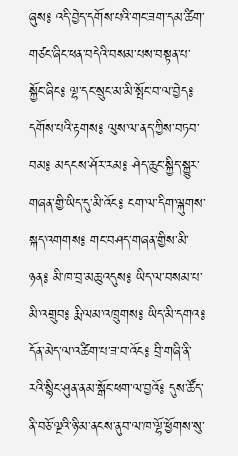ཞུས༔ འདི་བྱེད་དགོས་པའི་གང་ཟག་དམ་ཚིག་གཙང་ཞིང་ཕན་བདེའི་བསམ་པས་བསྟན་པ་སྐྱོང་ཞིང༔ ལྷ་དང་སྲུང་མ་མི་སྤོང་བ་ལ་བྱེད༔ དགོས་པའི་རྟགས༔ ལུས་ལ་ནད་ཀྱིས་བཏབ་བམ༔ མདངས་ཤོར་རམ༔ ཤེད་ཆུང་སྐྱིད་སྐྱུར་གཞན་གྱི་ཡིད་དུ་མི་འོང༔ ངག་ལ་དིག་ལྐུགས་སྐད་འགགས༔ གང་བཤད་གཞན་གྱིས་མི་ཉན༔ མི་ཁ་བྲ་མཆུ་འདུས༔ ཡིད་ལ་བསམ་པ་མི་འགྲུབ༔ རྨི་ལམ་འཁྲུགས༔ ཡིད་མི་དགའ༔ དོན་མེད་ལ་འཚིག་པ་ཟ་བ་འོང༔ བྲི་གཞི་ནི་རའི་སྙིང་ཤུན་ནམ་སྒོང་ཕག་ལ་བྱའོ༔ དུས་ཚོད་ནི་བཅོ་ལྔའི་ཉི་མ་ནངས་ནུབ་ལ་ཁ་ལྷོ་ཕྱོགས་སུ་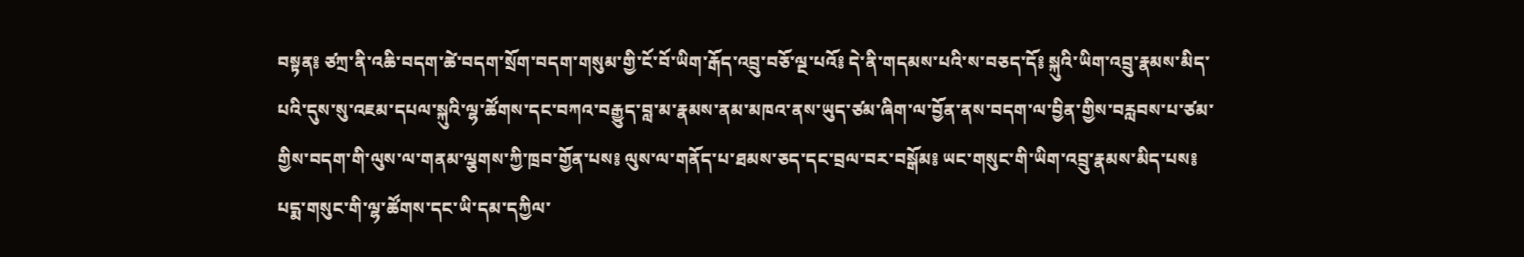བསྟན༔ ཙཀྲ་ནི་འཆི་བདག་ཚེ་བདག་སྲོག་བདག་གསུམ་གྱི་ངོ་བོ་ཡིག་རྒོད་འབྲུ་བཅོ་ལྔ་པའོ༔ དེ་ནི་གདམས་པའི་ས་བཅད་དོ༔ སྐུའི་ཡིག་འབྲུ་རྣམས་མིད་པའི་དུས་སུ་འཇམ་དཔལ་སྐུའི་ལྷ་ཚོགས་དང་བཀའ་བརྒྱུད་བླ་མ་རྣམས་ནམ་མཁའ་ནས་ཡུད་ཙམ་ཞིག་ལ་བྱོན་ནས་བདག་ལ་བྱིན་གྱིས་བརླབས་པ་ཙམ་གྱིས་བདག་གི་ལུས་ལ་གནམ་ལྕགས་ཀྱི་ཁྲབ་གྱོན་པས༔ ལུས་ལ་གནོད་པ་ཐམས་ཅད་དང་བྲལ་བར་བསྒོམ༔ ཡང་གསུང་གི་ཡིག་འབྲུ་རྣམས་མིད་པས༔ པདྨ་གསུང་གི་ལྷ་ཚོགས་དང་ཡི་དམ་དཀྱིལ་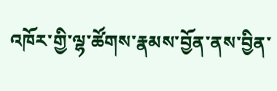འཁོར་གྱི་ལྷ་ཚོགས་རྣམས་བྱོན་ནས་བྱིན་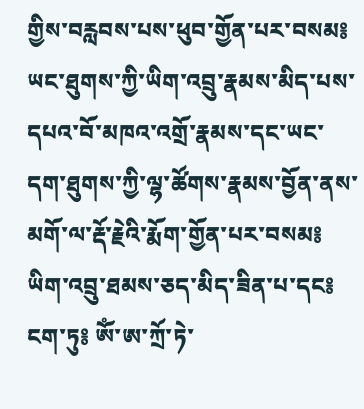གྱིས་བརླབས་པས་ཕུབ་གྱོན་པར་བསམ༔ ཡང་ཐུགས་ཀྱི་ཡིག་འབྲུ་རྣམས་མིད་པས་དཔའ་བོ་མཁའ་འགྲོ་རྣམས་དང་ཡང་དག་ཐུགས་ཀྱི་ལྷ་ཚོགས་རྣམས་བྱོན་ནས་མགོ་ལ་རྡོ་རྗེའི་རྨོག་གྱོན་པར་བསམ༔ ཡིག་འབྲུ་ཐམས་ཅད་མིད་ཟིན་པ་དང༔ ངག་ཏུ༔ ཨོཾ་ཨ་ཀྲོ་ཏེ་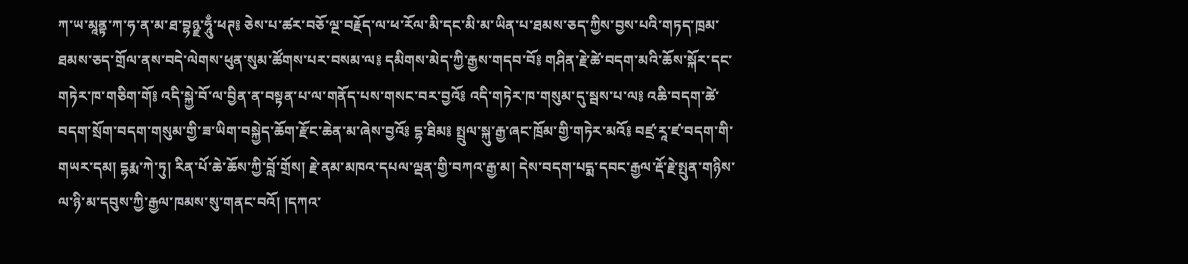ཀ་ཡ་མཱནྟ་ཀ་ཧ་ན་མ་ཐ་བྷཉྫ་ཧཱུྃ་ཕཊ༔ ཅེས་པ་ཚར་བཅོ་ལྔ་བརྗོད་ལ་ཕ་རོལ་མི་དང་མི་མ་ཡིན་པ་ཐམས་ཅད་ཀྱིས་བྱས་པའི་གཏད་ཁྲམ་ཐམས་ཅད་གྲོལ་ནས་བདེ་ལེགས་ཕུན་སུམ་ཚོགས་པར་བསམ་ལ༔ དམིགས་མེད་ཀྱི་རྒྱས་གདབ་བོ༔ གཤིན་རྗེ་ཚེ་བདག་མའི་ཆོས་སྐོར་དང་གཏེར་ཁ་གཅིག་གོ༔ འདི་སྐྱེ་བོ་ལ་བྱིན་ན་བསྟན་པ་ལ་གནོད་པས་གསང་བར་བྱའོ༔ འདི་གཏེར་ཁ་གསུམ་དུ་སྦས་པ་ལ༔ འཆི་བདག་ཚེ་བདག་སྲོག་བདག་གསུམ་གྱི་ཟ་ཡིག་བསྐྱེད་ཆོག་རྫོང་ཆེན་མ་ཞེས་བྱའོ༔ དྷ་ཐིམ༔ སྤྲུལ་སྐུ་རྒྱ་ཞང་ཁྲོམ་གྱི་གཏེར་མའོ༔ བཛྲ་རཱ་ཛ་བདག་གི་གཡར་དམ། དྷརྨ་ཀེ་ཏུ། རིན་པོ་ཆེ་ཆོས་ཀྱི་བློ་གྲོས། རྗེ་ནམ་མཁའ་དཔལ་ལྡན་གྱི་བཀའ་རྒྱ་མ། དེས་བདག་པདྨ་དབང་རྒྱལ་རྡོ་རྗེ་སྤུན་གཉིས་ལ་ཉི་མ་དབུས་ཀྱི་རྒྱལ་ཁམས་སུ་གནང་བའོ། །དཀའ་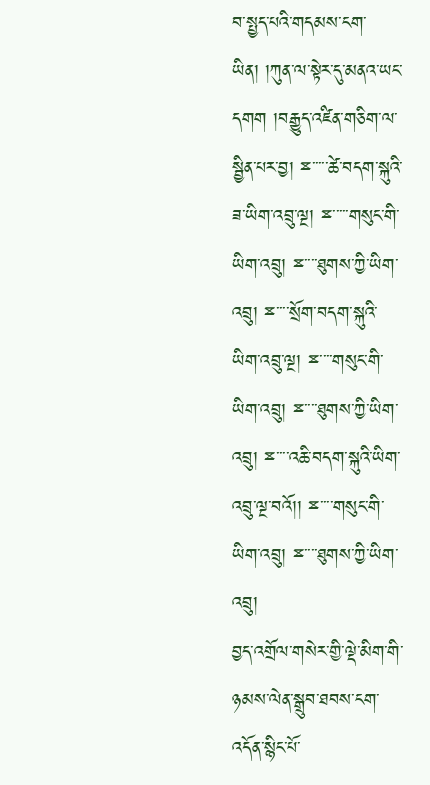བ་སྤྱད་པའི་གདམས་ངག་ཡིན། །ཀུན་ལ་སྟེར་དུ་མནའ་ཡང་དགག །བརྒྱུད་འཛིན་གཅིག་ལ་སྦྱིན་པར་བྱ། ྈ་་་་་ཚེ་བདག་སྐུའི་ཟ་ཡིག་འབྲུ་ལྔ། ྈ་་་་་གསུང་གི་ཡིག་འབྲུ། ྈ་་་་ཐུགས་ཀྱི་ཡིག་འབྲུ། ྈ་་་་སྲོག་བདག་སྐུའི་ཡིག་འབྲུ་ལྔ། ྈ་་་་གསུང་གི་ཡིག་འབྲུ། ྈ་་་་ཐུགས་ཀྱི་ཡིག་འབྲུ། ྈ་་་་འཆི་བདག་སྐུའི་ཡིག་འབྲུ་ལྔ་བའོ།། ྈ་་་་གསུང་གི་ཡིག་འབྲུ། ྈ་་་་ཐུགས་ཀྱི་ཡིག་འབྲུ།
བྱད་འགྲོལ་གསེར་གྱི་ལྡེ་མིག་གི་ཉམས་ལེན་སྒྲུབ་ཐབས་ངག་འདོན་སྙིང་པོ་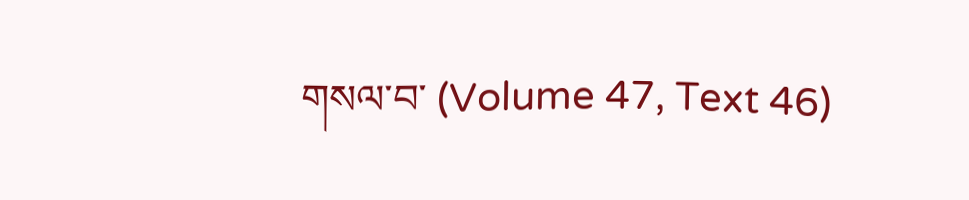གསལ་བ་ (Volume 47, Text 46)